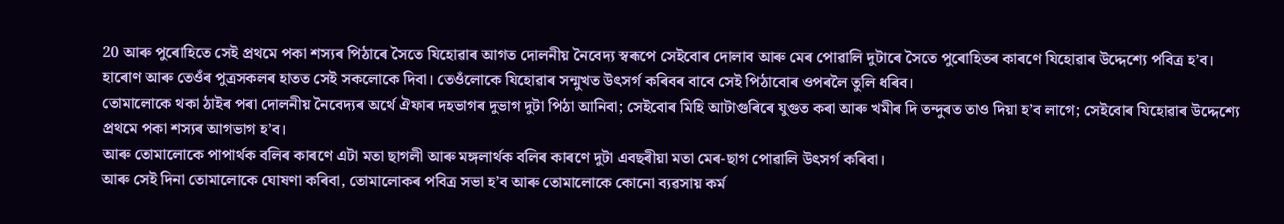20 আৰু পুৰোহিতে সেই প্ৰথমে পকা শস্যৰ পিঠাৰে সৈতে যিহোৱাৰ আগত দোলনীয় নৈবেদ্য স্বৰূপে সেইবোৰ দোলাব আৰু মেৰ পোৱালি দুটাৰে সৈতে পুৰোহিতৰ কাৰণে যিহোৱাৰ উদ্দেশ্যে পবিত্ৰ হ’ব।
হাৰোণ আৰু তেওঁৰ পুত্ৰসকলৰ হাতত সেই সকলোকে দিবা। তেওঁলোকে যিহোৱাৰ সন্মুখত উৎসৰ্গ কৰিবৰ বাবে সেই পিঠাবোৰ ওপৰলৈ তুলি ধৰিব।
তোমালোকে থকা ঠাইৰ পৰা দোলনীয় নৈবেদ্যৰ অৰ্থে ঐফাৰ দহভাগৰ দুভাগ দুটা পিঠা আনিবা; সেইবোৰ মিহি আটাগুৰিৰে যুগুত কৰা আৰু খমীৰ দি তন্দুৰত তাও দিয়া হ’ব লাগে; সেইবোৰ যিহোৱাৰ উদ্দেশ্যে প্ৰথমে পকা শস্যৰ আগভাগ হ’ব।
আৰু তোমালোকে পাপাৰ্থক বলিৰ কাৰণে এটা মতা ছাগলী আৰু মঙ্গলাৰ্থক বলিৰ কাৰণে দুটা এবছৰীয়া মতা মেৰ-ছাগ পোৱালি উৎসৰ্গ কৰিবা।
আৰু সেই দিনা তোমালোকে ঘোষণা কৰিবা, তোমালোকৰ পবিত্ৰ সভা হ’ব আৰু তোমালোকে কোনো ব্যৱসায় কৰ্ম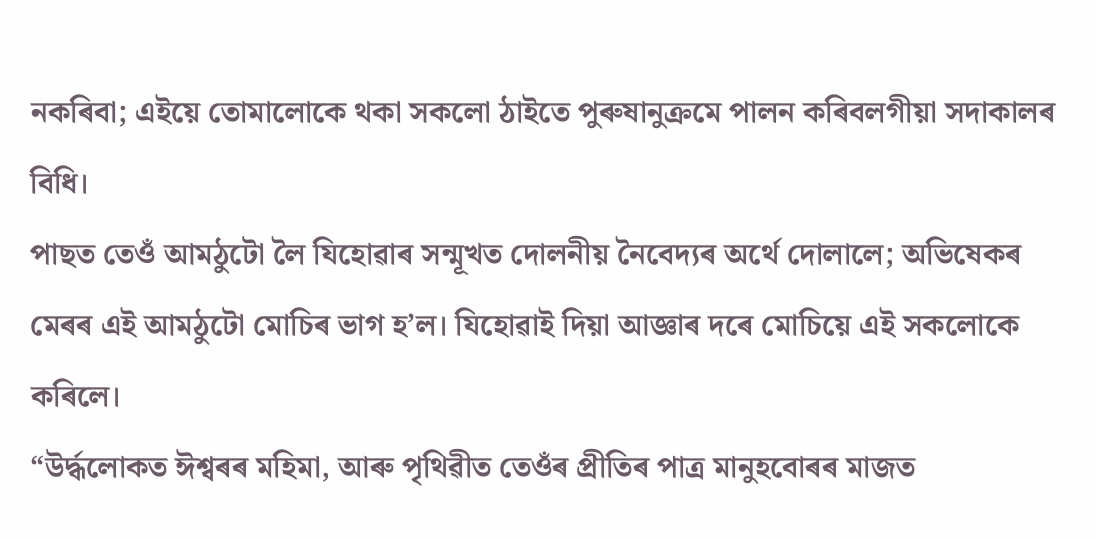নকৰিবা; এইয়ে তোমালোকে থকা সকলো ঠাইতে পুৰুষানুক্ৰমে পালন কৰিবলগীয়া সদাকালৰ বিধি।
পাছত তেওঁ আমঠুটো লৈ যিহোৱাৰ সন্মূখত দোলনীয় নৈবেদ্যৰ অৰ্থে দোলালে; অভিষেকৰ মেৰৰ এই আমঠুটো মোচিৰ ভাগ হ’ল। যিহোৱাই দিয়া আজ্ঞাৰ দৰে মোচিয়ে এই সকলোকে কৰিলে।
“উৰ্দ্ধলোকত ঈশ্বৰৰ মহিমা, আৰু পৃথিৱীত তেওঁৰ প্ৰীতিৰ পাত্ৰ মানুহবোৰৰ মাজত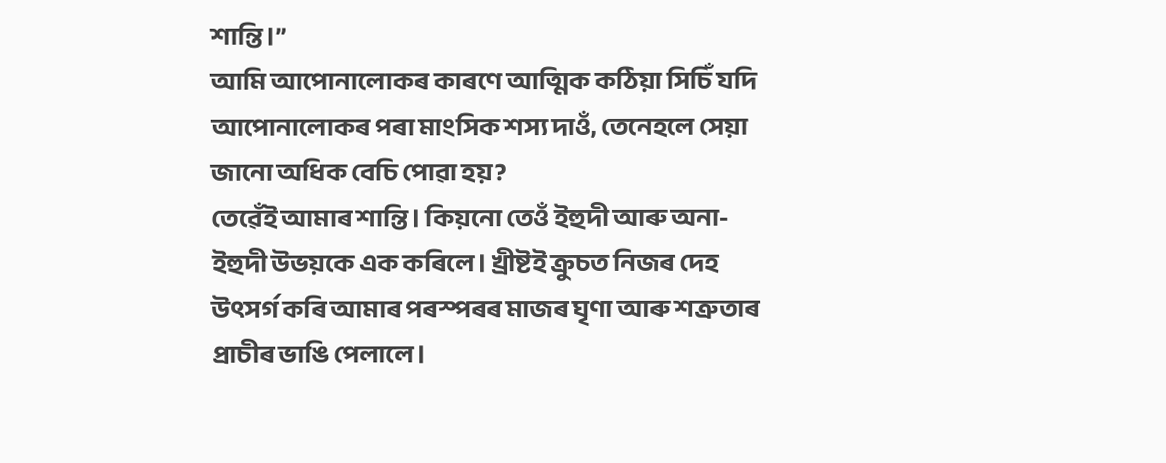শান্তি।”
আমি আপোনালোকৰ কাৰণে আত্মিক কঠিয়া সিচিঁ যদি আপোনালোকৰ পৰা মাংসিক শস্য দাওঁ, তেনেহলে সেয়া জানো অধিক বেচি পোৱা হয়?
তেৱেঁই আমাৰ শান্তি। কিয়নো তেওঁ ইহুদী আৰু অনা-ইহুদী উভয়কে এক কৰিলে। খ্রীষ্টই ক্রুচত নিজৰ দেহ উৎসর্গ কৰি আমাৰ পৰস্পৰৰ মাজৰ ঘৃণা আৰু শত্রুতাৰ প্রাচীৰ ভাঙি পেলালে।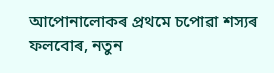আপোনালোকৰ প্রথমে চপোৱা শস্যৰ ফলবোৰ, নতুন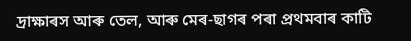দ্ৰাক্ষাৰস আৰু তেল, আৰু মেৰ-ছাগৰ পৰা প্রথমবাৰ কাটি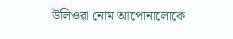উলিওৱা নোম আপোনালোকে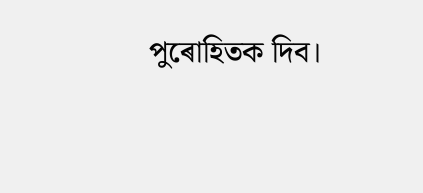পুৰোহিতক দিব।